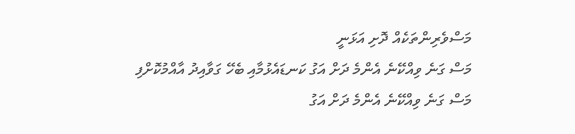މަސްވެރިންތަކެއް ދޮށި އަޅަނީ
މަސް ގަނެ ވިއްކޭނެ އެންމެ ދަށް އަގު ކަނޑައެޅުމާއި ބެހޭ ގަވާއިދު އާއްމުކޮށްފި
މަސް ގަނެ ވިއްކޭނެ އެންމެ ދަށް އަގު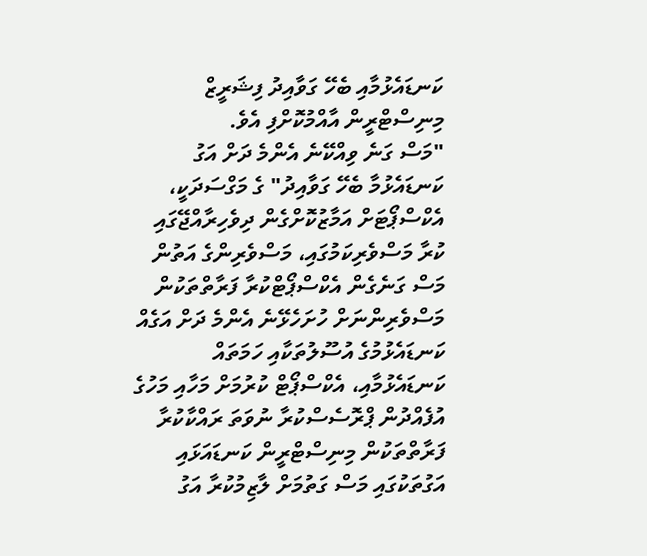ކަނޑައެޅުމާއި ބެހޭ ގަވާއިދު ފިޝަރީޒް މިނިސްޓްރީން އާއްމުކޮށްފި އެވެ.
"މަސް ގަނެ ވިއްކޭނެ އެންމެ ދަށް އަގު ކަނޑައެޅުމާ ބެހޭ ގަވާއިދު" ގެ މަގްސަދަކީ، އެކްސްޕޯޓަށް އަމާޒުކޮށްގެން ދިވެހިރާއްޖޭގައި ކުރާ މަސްވެރިކަމުގައި، މަސްވެރިންގެ އަތުން މަސް ގަނެގެން އެކްސްޕޯޓްކުރާ ފަރާތްތަކުން މަސްވެރިންނަށް ހުށަހެޅޭނެ އެންމެ ދަށް އަގެއް ކަނޑައެޅުމުގެ އުސޫލުތަކާއި ހަމަތައް ކަނޑައެޅުމާއި، އެކްސްޕޯޓް ކުރުމަށް މަހާއި މަހުގެ އުފެއްދުން ޕްރޮސެސްކުރާ ނުވަތަ ރައްކާކުރާ ފަރާތްތަކުން މިނިސްޓްރީން ކަނޑައަޅައި އަގުތަކުގައި މަސް ގަތުމަށް ލާޒިމުކުރާ އަގު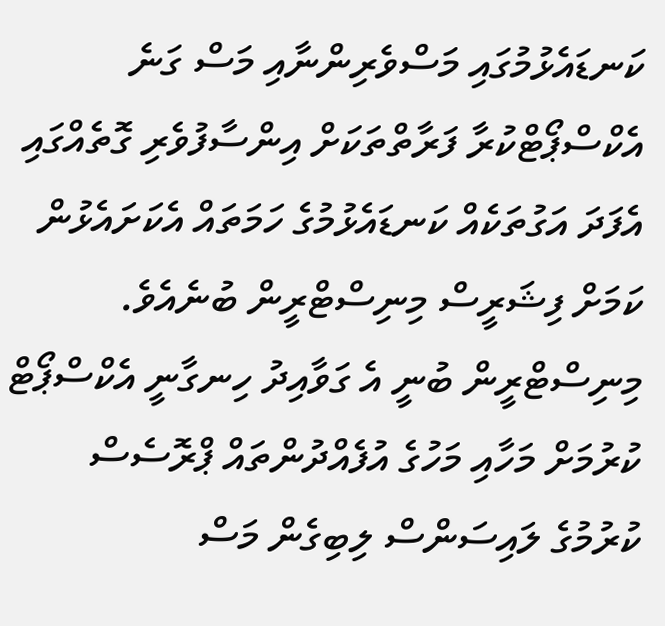ކަނޑައެޅުމުގައި މަސްވެރިންނާއި މަސް ގަނެ އެކްސްޕޯޓްކުރާ ފަރާތްތަކަށް އިންސާފުވެރި ގޮތެއްގައި އެފަދަ އަގުތަކެއް ކަނޑައެޅުމުގެ ހަމަތައް އެކަށައެޅުން ކަމަށް ފިޝަރީސް މިނިސްޓްރީން ބުނެއެވެ.
މިނިސްޓްރީން ބުނީ އެ ގަވާއިދު ހިނގާނީ އެކްސްޕޯޓް ކުރުމަށް މަހާއި މަހުގެ އުފެއްދުންތައް ޕްރޮސެސް ކުރުމުގެ ލައިސަންސް ލިބިގެން މަސް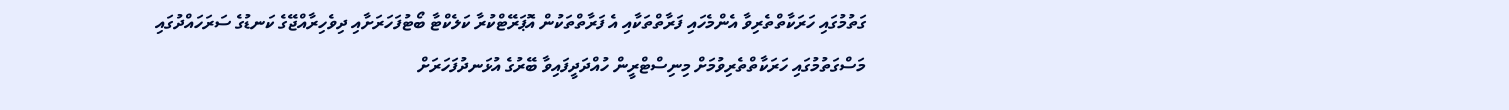ގަތުމުގައި ހަރަކާތްތެރިވާ އެންމެހައި ފަރާތްތަކާއި އެ ފަރާތްތަކުން އޮޕަރޭޓްކުރާ ކަލެކްޓާ ބޯޓުފަހަރަށާއި ދިވެހިރާއްޖޭގެ ކަނޑުގެ ސަރަހައްދުގައި މަސްގަތުމުގައި ހަރަކާތްތެރިވުމަށް މިނިސްޓްރީން ހުއްދަދީފައިވާ ބޭރުގެ އުޅަނދުފަހަރަށް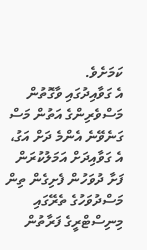ކަމަށެވެ.
އެ ގަވާއިދުގައި ވާގޮތުން މަސްވެރިންގެ އަތުން މަސް ގަނެވޭނެ އެންމެ ދަށް އަގު، އެ ގަވާއިދަށް އަމަލުކުރަން ފަށާ ދުވަހުން ފެށިގެން ތިން މަސްދުވަހުގެ ތެރޭގައި މިނިސްޓްރީގެ ފަރާތުން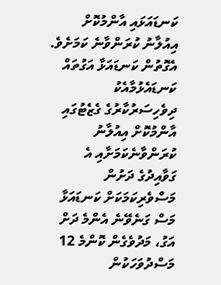ކަނޑައަޅައި އާންމުކޮށް އިއުލާނު ކުރަންވާނެ ކަމަށެވެ. އެގޮތުން ކަނޑައަޅާ އަގުތައް ކަނޑައެޅުމާއެކު ދިވެހިސަރުކާރުގެ ގެޒެޓުގައި އާންމުކޮށް އިއުލާނު ކުރަންވާނެކަމަށާއި އެ ގަވާއިދުގެ ދަށުން މަސްވެރިކަމަކަށް ކަނޑައަޅާ މަސް ގަނެވޭނެ އެންމެ ދަށް އަގު، މަދުވެގެން ކޮންމެ 12 މަސްދުވަހަކުން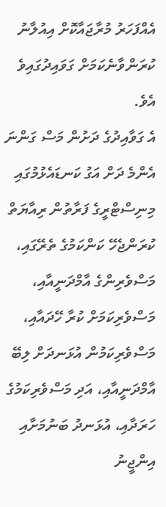އެއްފަހަރު މުރާޖައާކޮށް އިއުލާނު ކުރަންވާނެކަމަށް ގަވައިދުގައިވެ އެވެ.
އެ ގަވާއިދުގެ ދަށުން މަސް ގަންނަ އެންމެ ދަށް އަގު ކަނޑައެޅުމުގައި މިނިސްޓްރީގެ ފަރާތުން ރިއާޔަތް ކުރަންޖެހޭ ކަންކަމުގެ ތެރޭގައި، މަސްވެރިންގެ އާމްދަނީއާއި، މަސްވެރިކަމަށް ކުރާ ހޭދައާއި، މަސްވެރިކަމުން އުޅަނދަށް ލިބޭ އާމްދަނީއާއި، އަދި މަސްވެރިކަމުގެ ހަރަދާއި، އުޅަނދު ބަނުމަށާއި އިންޖީނު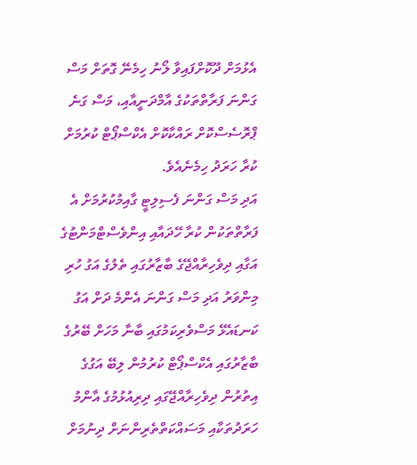އެޅުމަށް ދޫކޮށްފައިވާ ލޯނު ހިމެނޭ ގޮތަށް މަސް ގަންނަ ފަރާތްތަކުގެ އާމްދަނީއާއި، މަސް ގަނެ ޕްރޮސެސްކޮށް ރައްކާކޮށް އެކްސްޕޯޓް ކުރުމަށް ކުރާ ހަރަދު ހިމެނެއެވެ.
އަދި މަސް ގަންނަ ފެސިލިޓީ ގާއިމުކުރުމަށް އެ ފަރާތްތަކުން ކުރާ ހޭދައާއި އިންވެސްޓްމަންޓުގެ އަގާއި ދިވެހިރާއްޖޭގެ ބާޒާރުގައި ތެލުގެ އަގު ހުރި މިންވަރު އަދި މަސް ގަންނަ އެންމެ ދަށް އަގު ކަނޑައެޅޭ މަސްވެރިކަމުގައި ބާނާ މަހަށް ބޭރުގެ ބާޒާރުގައި އެކްސްޕޯޓް ކުރުމުން ލިބޭ އަގުގެ އިތުރުން ދިވެހިރާއްޖޭގައި ދިރިއުޅުމުގެ އާންމު ހަރަދުތަކާއި މަސައްކަތްތެރިންނަށް ދިނުމަށް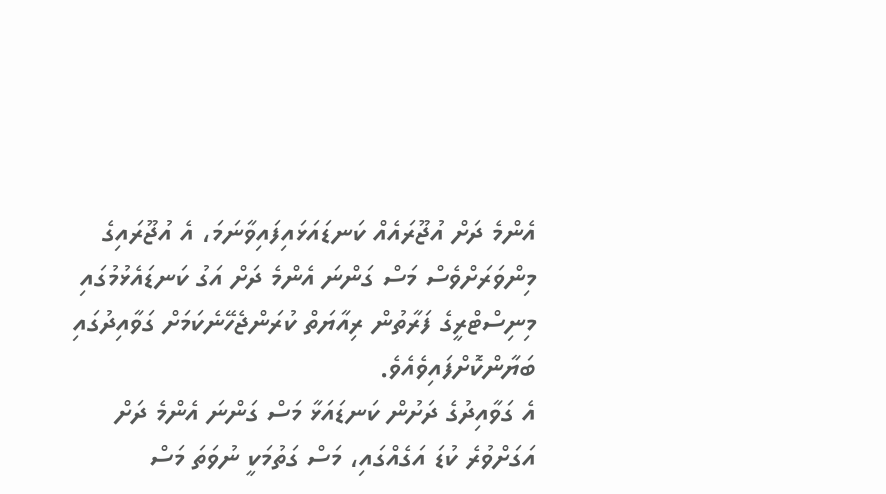އެންމެ ދަށް އުޖޫރައެއް ކަނޑައަޅައިފައިވާނަމަ، އެ އުޖޫރައިގެ މިންވަރަށްވެސް މަސް ގަންނަ އެންމެ ދަށް އަގު ކަނޑައެޅުމުގައި މިނިސްޓްރީގެ ފަރާތުން ރިއާޔަތް ކުރަންޖެހޭނެކަމަށް ގަވާއިދުގައި ބަޔާންކޮށްފައިވެއެވެ.
އެ ގަވާއިދުގެ ދަށުން ކަނޑައަޅާ މަސް ގަންނަ އެންމެ ދަށް އަގަށްވުރެ ކުޑަ އަގެއްގައި، މަސް ގަތުމަކީ ނުވަތަ މަސް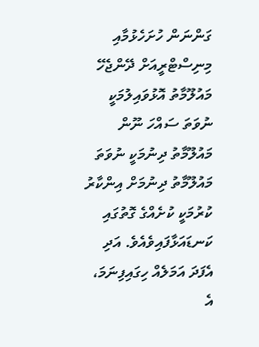ގަންނަން ހުށަހެޅުމާއި މިނިސްޓްރީއަށް ދޭންޖެހޭ މައުލޫމާތު އޮޅުވައިލުމަކީ ނުވަތަ ސައްހަ ނޫން މައުލޫމާތު ދިނުމަކީ ނުވަތަ މައުލޫމާތު ދިނުމަށް އިންކާރު ކުރުމަކީ ކުށެއްގެ ގޮތުގައި ކަނޑައަޅާފައިވެއެވެ. އަދި އެފަދަ އަމަލެއް ހިގައިފިނަމަ، އެ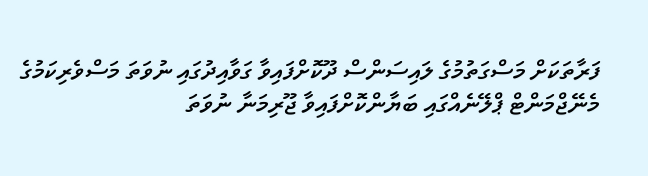ފަރާތަކަށް މަސްގަތުމުގެ ލައިސަންސް ދޫކޮށްފައިވާ ގަވާއިދުގައި ނުވަތަ މަސްވެރިކަމުގެ މެނޭޖްމަންޓް ޕްލޭނެއްގައި ބަޔާންކޮށްފައިވާ ޖޫރިމަނާ ނުވަތަ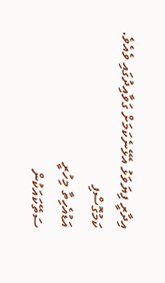އިދާރީ ފިޔަވަޅު އެޅޭނެކަމަށް ގަވާއިދުގައި ވެއެވެ.
ކަމުގޮސްފި
އަޑުއެހިތާ މިހުރީ
ސަތޭކައަކުން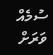ސުމެއް
ވަރަށް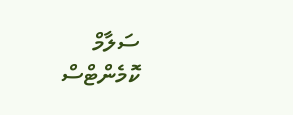ސަލާމް
ކޮމެންޓްސް